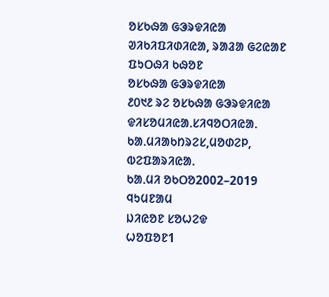ᱚᱥᱠᱷᱟ ᱜᱳᱨᱫᱤᱭᱟ
ᱣᱤᱠᱤᱯᱤᱰᱤᱭᱟ, ᱨᱟᱲᱟ ᱜᱮᱭᱟᱱ ᱯᱩᱛᱷᱤ ᱠᱷᱚᱱ
ᱚᱥᱠᱷᱟ ᱜᱳᱨᱫᱤᱭᱟ
᱒᱐᱑᱒ ᱨᱮ ᱚᱥᱠᱷᱟ ᱜᱳᱨᱫᱤᱭᱟ
ᱫᱤᱥᱚᱢᱤᱭᱟᱹᱥᱤᱧᱚᱛᱤᱭᱟᱹ
ᱠᱟᱹᱢᱤᱟᱠᱴᱨᱮᱥ,ᱢᱚᱰᱮᱞ, ᱵᱮᱯᱟᱨᱤᱭᱟᱹ
ᱠᱟᱹᱢᱤ ᱚᱠᱛᱚ2002–2019
ᱧᱩᱢᱱᱟᱢ
ᱡᱤᱭᱚᱱ ᱥᱚᱦᱮᱫ
ᱦᱚᱯᱚᱱ1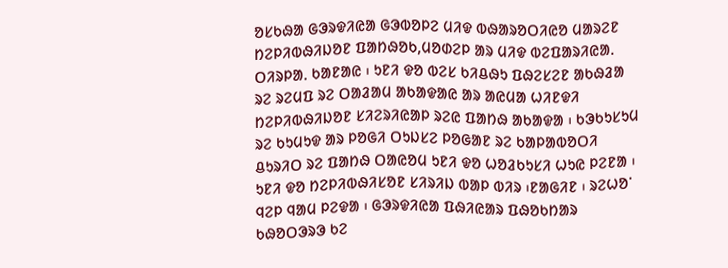ᱚᱥᱠᱷᱟ ᱜᱳᱨᱫᱤᱭᱟ ᱜᱳᱵᱚᱞᱮ ᱢᱤᱫ ᱵᱷᱟᱨᱚᱛᱤᱭᱚ ᱢᱟᱨᱮᱱ ᱴᱮᱞᱤᱵᱷᱤᱡᱚᱱ ᱯᱟᱴᱷᱚᱠ,ᱢᱚᱰᱮᱞ ᱟᱨ ᱢᱤᱫ ᱵᱮᱯᱟᱨᱤᱭᱟᱹ ᱛᱤᱨᱞᱟᱹ ᱠᱟᱱᱟᱭ ᱾ ᱩᱱᱤ ᱫᱚ ᱵᱮᱥ ᱠᱤᱪᱷᱩ ᱯᱷᱮᱥᱮᱱ ᱟᱠᱷᱲᱟ ᱨᱮ ᱨᱮᱢᱯ ᱨᱮ ᱛᱟᱲᱟᱢ ᱟᱠᱟᱫᱟᱭ ᱟᱨ ᱟᱭᱢᱟ ᱦᱤᱱᱫᱤ ᱴᱮᱞᱤᱵᱷᱤᱡᱚᱱ ᱥᱤᱮᱨᱤᱭᱟᱞ ᱨᱮᱭ ᱯᱟᱴᱷ ᱟᱠᱟᱫᱟ ᱾ ᱠᱳᱠᱩᱥᱩᱢ ᱨᱮ ᱠᱩᱢᱩᱫ ᱟᱨ ᱞᱚᱜᱤ ᱛᱩᱡᱥᱮ ᱞᱚᱜᱟᱱ ᱨᱮ ᱠᱟᱞᱟᱵᱚᱛᱤ ᱪᱩᱨᱤᱛ ᱨᱮ ᱯᱟᱴᱷ ᱛᱟᱭᱚᱢ ᱩᱱᱤ ᱫᱚ ᱦᱚᱲᱠᱩᱥᱤ ᱦᱩᱭ ᱞᱮᱱᱟ ᱾ ᱩᱱᱤ ᱫᱚ ᱴᱮᱞᱤᱵᱷᱤᱥᱚᱱ ᱥᱤᱨᱤᱡ ᱵᱟᱞ ᱵᱤᱨ ᱾ᱱᱟᱜᱤᱱ ᱾ ᱨᱮᱦᱚᱸ ᱧᱮᱞ ᱧᱟᱢ ᱞᱮᱫᱟ ᱾ ᱜᱳᱨᱫᱤᱭᱟ ᱯᱷᱤᱭᱟᱨ ᱯᱷᱚᱠᱴᱟᱨ ᱠᱷᱚᱛᱳᱨᱳ ᱠᱮ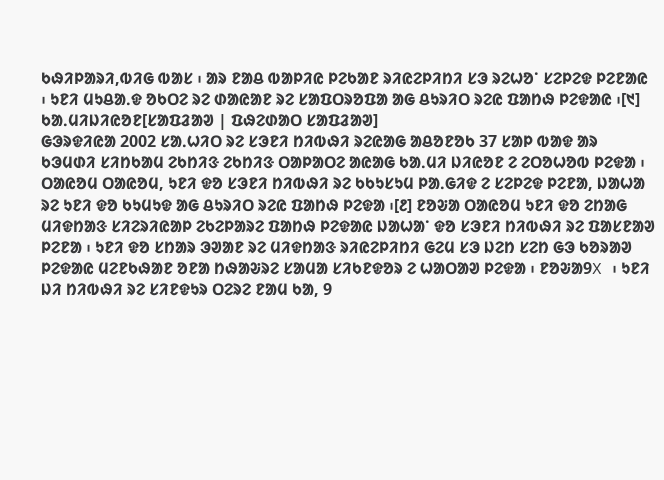ᱠᱷᱤᱞᱟᱨᱤ,ᱵᱤᱜ ᱵᱟᱥ ᱾ ᱟᱨ ᱱᱟᱪ ᱵᱟᱞᱤᱭ ᱞᱮᱠᱟᱱ ᱨᱤᱭᱮᱞᱤᱴᱤ ᱥᱳ ᱨᱮᱦᱚᱸ ᱥᱮᱞᱮᱫ ᱞᱮᱱᱟᱭ ᱾ ᱩᱱᱤ ᱢᱩᱪᱟᱹᱫ ᱚᱠᱛᱮ ᱨᱮ ᱰᱟᱭᱟᱱ ᱨᱮ ᱥᱟᱯᱛᱨᱚᱯᱟ ᱟᱜ ᱪᱩᱨᱤᱛ ᱨᱮᱭ ᱯᱟᱴᱷ ᱞᱮᱫᱟᱭ ᱾[᱑]
ᱠᱟᱹᱢᱤᱡᱤᱭᱚᱱ[ᱥᱟᱯᱲᱟᱣ | ᱯᱷᱮᱰᱟᱛ ᱥᱟᱯᱲᱟᱣ]
ᱜᱳᱨᱫᱤᱭᱟ 2002 ᱥᱟᱹᱦᱤᱛ ᱨᱮ ᱥᱳᱱᱤ ᱴᱤᱵᱷᱤ ᱨᱮᱭᱟᱜ ᱟᱪᱚᱱᱚᱠ 37 ᱥᱟᱞ ᱵᱟᱫ ᱟᱨ ᱠᱳᱢᱰᱤ ᱥᱤᱴᱠᱟᱢ ᱮᱠᱴᱤᱝ ᱮᱠᱴᱤᱝ ᱛᱟᱞᱟᱛᱮ ᱟᱭᱟᱜ ᱠᱟᱹᱢᱤ ᱡᱤᱭᱚᱱ ᱮ ᱮᱛᱚᱦᱚᱵ ᱞᱮᱫᱟ ᱾ ᱛᱟᱭᱚᱢ ᱛᱟᱭᱚᱢ, ᱩᱱᱤ ᱫᱚ ᱥᱳᱱᱤ ᱴᱤᱵᱷᱤ ᱨᱮ ᱠᱠᱩᱥᱩᱢ ᱞᱟᱹᱜᱤᱫ ᱮ ᱥᱮᱞᱮᱫ ᱞᱮᱱᱟ, ᱡᱟᱦᱟ ᱨᱮ ᱩᱱᱤ ᱫᱚ ᱠᱩᱢᱩᱫ ᱟᱜ ᱪᱩᱨᱤᱛ ᱨᱮᱭ ᱯᱟᱴᱷ ᱞᱮᱫᱟ ᱾[᱒] ᱱᱚᱶᱟ ᱛᱟᱭᱚᱢ ᱩᱱᱤ ᱫᱚ ᱮᱴᱟᱜ ᱢᱤᱫᱴᱟᱝ ᱥᱤᱮᱨᱤᱭᱟᱞ ᱮᱠᱮᱞᱟᱨᱮ ᱯᱟᱴᱷ ᱞᱮᱫᱟᱭ ᱡᱟᱦᱟᱸ ᱫᱚ ᱥᱳᱱᱤ ᱴᱤᱵᱷᱤ ᱨᱮ ᱯᱟᱥᱱᱟᱣ ᱞᱮᱱᱟ ᱾ ᱩᱱᱤ ᱫᱚ ᱥᱴᱟᱨ ᱳᱣᱟᱱ ᱨᱮ ᱢᱤᱫᱴᱟᱝ ᱨᱤᱭᱮᱞᱤᱴᱤ ᱜᱮᱢ ᱥᱳ ᱡᱮᱴ ᱥᱮᱴ ᱜᱳ ᱠᱚᱨᱟᱣ ᱞᱮᱫᱟᱭ ᱢᱮᱱᱠᱷᱟᱱ ᱚᱱᱟ ᱴᱷᱟᱶᱨᱮ ᱥᱟᱢᱟ ᱥᱤᱠᱱᱫᱚᱨ ᱮ ᱦᱟᱛᱟᱣ ᱞᱮᱫᱟ ᱾ ᱱᱚᱶᱟ9X ᱾ ᱩᱱᱤ ᱡᱤ ᱴᱤᱵᱷᱤ ᱨᱮ ᱥᱤᱱᱫᱩᱨ ᱛᱮᱨᱮ ᱱᱟᱢ ᱠᱟ, 9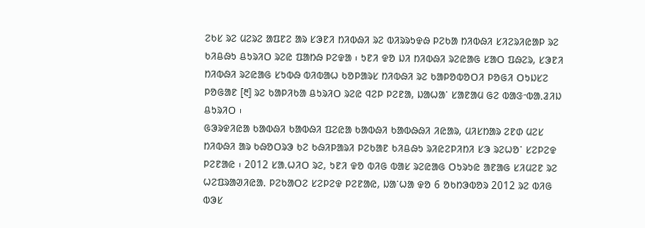ᱮᱠᱥ ᱨᱮ ᱢᱮᱨᱮ ᱟᱯᱱᱮ ᱟᱨ ᱥᱳᱱᱤ ᱴᱤᱵᱷᱤ ᱨᱮ ᱵᱤᱨᱨᱩᱫᱷ ᱞᱮᱠᱟ ᱴᱤᱵᱷᱤ ᱥᱤᱮᱨᱤᱭᱟᱞ ᱨᱮ ᱠᱤᱪᱷᱩ ᱪᱩᱨᱤᱛ ᱨᱮᱭ ᱯᱟᱴᱷ ᱞᱮᱫᱟ ᱾ ᱩᱱᱤ ᱫᱚ ᱡᱤ ᱴᱤᱵᱷᱤ ᱨᱮᱭᱟᱜ ᱥᱟᱛ ᱯᱷᱮᱨ, ᱥᱳᱱᱤ ᱴᱤᱵᱷᱤ ᱨᱮᱭᱟᱜ ᱥᱩᱵᱷ ᱵᱤᱵᱟᱦ ᱠᱚᱞᱟᱨᱥ ᱴᱤᱵᱷᱤ ᱨᱮ ᱠᱟᱞᱚᱵᱚᱛᱤ ᱞᱚᱜᱤ ᱛᱩᱡᱥᱮ ᱞᱚᱜᱟᱱ [᱓] ᱨᱮ ᱠᱟᱞᱤᱠᱟ ᱪᱩᱨᱤᱛ ᱨᱮᱭ ᱧᱮᱞ ᱞᱮᱱᱟ, ᱡᱟᱦᱟᱸ ᱥᱟᱱᱟᱢ ᱜᱮ ᱵᱟᱝᱼᱵᱟᱹᱲᱤᱡ ᱪᱩᱨᱤᱛ ᱾
ᱜᱳᱨᱫᱤᱭᱟ ᱠᱟᱵᱷᱤ ᱠᱟᱵᱷᱤ ᱯᱮᱭᱟ ᱠᱟᱵᱷᱤ ᱠᱟᱵᱷᱷᱤ ᱤᱭᱟᱨ, ᱢᱤᱥᱴᱟᱨ ᱮᱱᱰ ᱢᱮᱥ ᱴᱤᱵᱷᱤ ᱟᱨ ᱠᱷᱚᱛᱨᱳ ᱠᱮ ᱠᱷᱤᱞᱟᱨᱤ ᱞᱮᱠᱟᱱ ᱠᱤᱪᱷᱩ ᱨᱤᱭᱮᱞᱤᱴᱤ ᱥᱳ ᱨᱮᱦᱚᱸ ᱥᱮᱞᱮᱫ ᱞᱮᱱᱟᱭ ᱾ 2012 ᱥᱟᱹᱦᱤᱛ ᱨᱮ, ᱩᱱᱤ ᱫᱚ ᱵᱤᱜ ᱵᱟᱥ ᱨᱮᱭᱟᱜ ᱛᱩᱨᱩᱭ ᱟᱱᱟᱜ ᱥᱤᱢᱮᱱ ᱨᱮ ᱦᱮᱯᱨᱟᱣᱤᱭᱟᱹ ᱞᱮᱠᱟᱛᱮ ᱥᱮᱞᱮᱫ ᱞᱮᱱᱟᱭ, ᱡᱟᱸᱦᱟ ᱫᱚ 6 ᱚᱠᱴᱳᱵᱚᱨ 2012 ᱨᱮ ᱵᱤᱜ ᱵᱳᱥ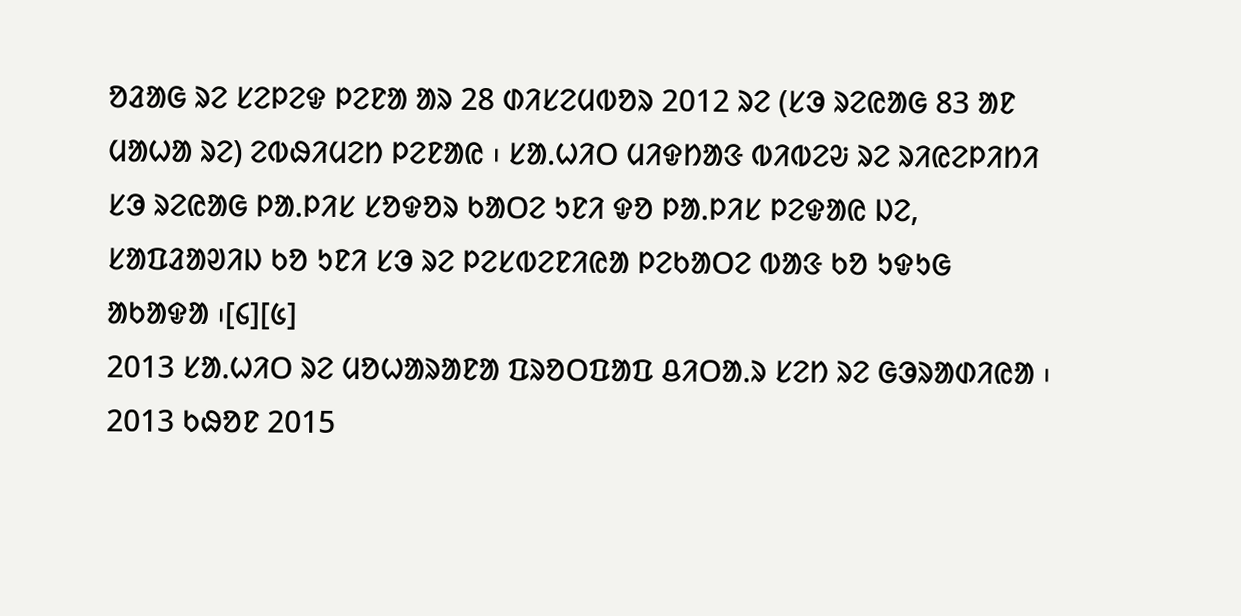ᱚᱲᱟᱜ ᱨᱮ ᱥᱮᱞᱮᱫ ᱞᱮᱱᱟ ᱟᱨ 28 ᱰᱤᱥᱮᱢᱵᱚᱨ 2012 ᱨᱮ (ᱥᱳ ᱨᱮᱭᱟᱜ 83 ᱟᱱ ᱢᱟᱦᱟ ᱨᱮ) ᱮᱵᱷᱤᱢᱮᱴ ᱞᱮᱱᱟᱭ ᱾ ᱥᱟᱹᱦᱤᱛ ᱢᱤᱫᱴᱟᱝ ᱵᱤᱵᱮᱶ ᱨᱮ ᱨᱤᱭᱮᱞᱤᱴᱤ ᱥᱳ ᱨᱮᱭᱟᱜ ᱞᱟᱹᱞᱤᱥ ᱥᱚᱫᱚᱨ ᱠᱟᱛᱮ ᱩᱱᱤ ᱫᱚ ᱞᱟᱹᱞᱤᱥ ᱞᱮᱫᱟᱭ ᱡᱮ, ᱥᱟᱯᱲᱟᱣᱤᱡ ᱠᱚ ᱩᱱᱤ ᱥᱳ ᱨᱮ ᱞᱮᱥᱵᱮᱱᱤᱭᱟ ᱞᱮᱠᱟᱛᱮ ᱵᱟᱝ ᱠᱚ ᱩᱫᱩᱜ ᱟᱠᱟᱫᱟ ᱾[᱔][᱕]
2013 ᱥᱟᱹᱦᱤᱛ ᱨᱮ ᱢᱚᱦᱟᱨᱟᱱᱟ ᱯᱨᱚᱛᱯᱟᱯ ᱪᱤᱛᱟᱹᱨ ᱥᱮᱴ ᱨᱮ ᱜᱳᱨᱟᱰᱤᱭᱟ ᱾
2013 ᱠᱷᱚᱱ 2015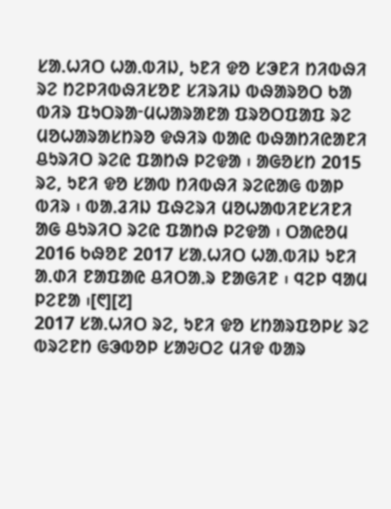ᱥᱟᱹᱦᱤᱛ ᱦᱟᱹᱵᱤᱡ, ᱩᱱᱤ ᱫᱚ ᱥᱳᱱᱤ ᱴᱤᱵᱷᱤ ᱨᱮ ᱴᱮᱞᱤᱵᱷᱤᱥᱚᱱ ᱥᱤᱨᱤᱡ ᱵᱷᱟᱨᱚᱛ ᱠᱟ ᱵᱤᱨ ᱯᱩᱛᱨᱟᱼᱢᱦᱟᱨᱟᱱᱟ ᱯᱨᱚᱛᱯᱟᱯ ᱨᱮ ᱢᱚᱦᱟᱨᱟᱥᱴᱨᱚ ᱫᱷᱤᱨ ᱵᱟᱭ ᱵᱷᱟᱴᱤᱭᱟᱱᱤ ᱪᱩᱨᱤᱛ ᱨᱮᱭ ᱯᱟᱴᱷ ᱞᱮᱫᱟ ᱾ ᱟᱜᱚᱥᱴ 2015 ᱨᱮ, ᱩᱱᱤ ᱫᱚ ᱥᱟᱵ ᱴᱤᱵᱷᱤ ᱨᱮᱭᱟᱜ ᱵᱟᱞ ᱵᱤᱨ ᱾ ᱵᱟᱹᱲᱤᱡ ᱯᱷᱮᱨᱤ ᱢᱚᱦᱟᱵᱤᱱᱥᱤᱱᱤ ᱟᱜ ᱪᱩᱨᱤᱛ ᱨᱮᱭ ᱯᱟᱴᱷ ᱞᱮᱫᱟ ᱾ ᱛᱟᱭᱚᱢ 2016 ᱠᱷᱚᱱ 2017 ᱥᱟᱹᱦᱤᱛ ᱦᱟᱹᱵᱤᱡ ᱩᱱᱤ ᱟᱹᱰᱤ ᱱᱟᱯᱟᱭ ᱪᱤᱛᱟᱹᱨ ᱱᱟᱜᱤᱱ ᱾ ᱧᱮᱞ ᱧᱟᱢ ᱞᱮᱱᱟ ᱾[᱖][᱗]
2017 ᱥᱟᱹᱦᱤᱛ ᱨᱮ, ᱩᱱᱤ ᱫᱚ ᱥᱴᱟᱨᱯᱚᱞᱥ ᱨᱮ ᱵᱨᱮᱱᱴ ᱜᱳᱵᱚᱞ ᱥᱟᱶᱛᱮ ᱢᱤᱫ ᱵᱟᱨ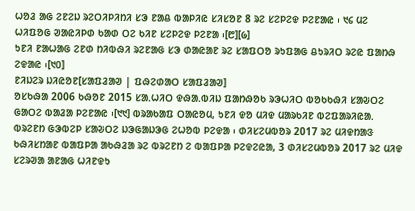ᱦᱚᱲ ᱟᱜ ᱮᱱᱮᱡ ᱨᱮᱛᱤᱞᱤᱴᱤ ᱥᱳ ᱱᱟᱪ ᱵᱟᱞᱤᱭ ᱥᱤᱥᱚᱱ 8 ᱨᱮ ᱥᱮᱞᱮᱫ ᱞᱮᱱᱟᱭ ᱾ ᱑᱔ ᱢᱮ ᱦᱤᱯᱚᱜ ᱣᱟᱭᱤᱞᱰ ᱠᱟᱰ ᱛᱮ ᱠᱤᱱ ᱥᱮᱞᱮᱫ ᱞᱮᱱᱟ ᱾[᱘][᱙]
ᱩᱱᱤ ᱱᱟᱦᱟᱜ ᱮᱱᱰ ᱴᱤᱵᱷᱤ ᱨᱮᱱᱟᱜ ᱥᱳ ᱰᱟᱭᱟᱱ ᱨᱮ ᱥᱟᱯᱛᱚ ᱨᱩᱯᱟᱜ ᱪᱩᱨᱤᱛ ᱨᱮᱭ ᱯᱟᱴᱷ ᱮᱫᱟᱭ ᱾[᱑᱐]
ᱱᱤᱡᱮᱨ ᱡᱤᱭᱚᱱ[ᱥᱟᱯᱲᱟᱣ | ᱯᱷᱮᱰᱟᱛ ᱥᱟᱯᱲᱟᱣ]
ᱚᱥᱠᱷᱟ 2006 ᱠᱷᱚᱱ 2015 ᱥᱟᱹᱦᱤᱛ ᱫᱷᱟᱹᱵᱤᱡ ᱯᱟᱴᱷᱚᱠ ᱨᱳᱦᱤᱛ ᱵᱚᱠᱠᱷᱤ ᱥᱟᱶᱛᱮ ᱜᱟᱛᱮ ᱵᱟᱲᱟ ᱞᱮᱱᱟᱭ ᱾[᱑᱑] ᱵᱨᱟᱠᱟᱯ ᱛᱟᱭᱚᱢ, ᱩᱱᱤ ᱫᱚ ᱢᱤᱫ ᱢᱟᱨᱠᱤᱱ ᱵᱮᱯᱟᱨᱤᱭᱟᱹ ᱵᱨᱮᱱᱴ ᱜᱳᱵᱮᱞ ᱥᱟᱶᱛᱮ ᱡᱳᱜᱟᱡᱳᱜ ᱮᱦᱚᱵ ᱞᱮᱫᱟ ᱾ ᱰᱤᱥᱮᱢᱵᱚᱨ 2017 ᱨᱮ ᱢᱤᱫᱴᱟᱝ ᱠᱷᱤᱥᱴᱟᱱ ᱵᱟᱯᱞᱟ ᱟᱠᱷᱲᱟ ᱨᱮ ᱵᱨᱮᱱᱴ ᱮ ᱵᱟᱯᱞᱟ ᱞᱮᱫᱮᱭᱟ, 3 ᱰᱤᱥᱮᱢᱵᱚᱨ 2017 ᱨᱮ ᱢᱤᱫ ᱥᱮᱨᱣᱟ ᱟᱱᱟᱜ ᱦᱤᱱᱫᱩ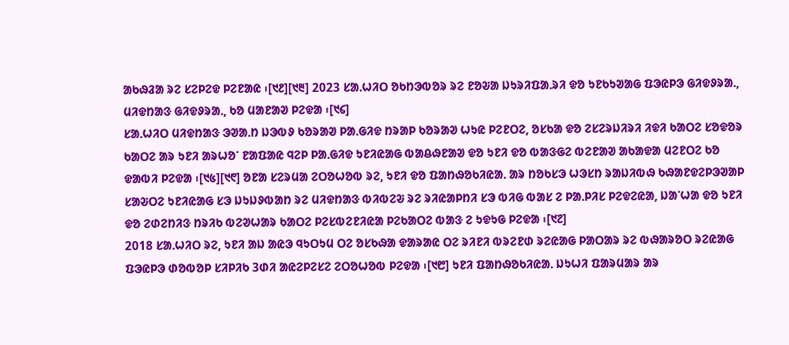ᱟᱠᱷᱲᱟ ᱨᱮ ᱥᱮᱞᱮᱫ ᱞᱮᱱᱟᱭ ᱾[᱑᱒][᱑᱓] 2023 ᱥᱟᱹᱦᱤᱛ ᱚᱠᱴᱳᱵᱚᱨ ᱨᱮ ᱱᱚᱶᱟ ᱡᱩᱨᱤᱯᱟᱹᱨᱤ ᱫᱚ ᱩᱱᱠᱩᱣᱟᱜ ᱯᱳᱭᱞᱳ ᱜᱤᱫᱽᱨᱟᱹ, ᱢᱤᱫᱴᱟᱝ ᱜᱤᱫᱽᱨᱟᱹ, ᱠᱚ ᱢᱟᱱᱟᱣ ᱞᱮᱫᱟ ᱾[᱑᱔]
ᱥᱟᱹᱦᱤᱛ ᱢᱤᱫᱴᱟᱝ ᱳᱣᱟᱹᱴ ᱡᱳᱵᱽ ᱠᱚᱨᱟᱣ ᱞᱟᱹᱜᱤᱫ ᱴᱨᱟᱞ ᱠᱚᱨᱟᱣ ᱦᱩᱭ ᱞᱮᱱᱛᱮ, ᱚᱥᱠᱟ ᱫᱚ ᱮᱥᱮᱨᱡᱤᱨᱤ ᱤᱫᱤ ᱠᱟᱛᱮ ᱥᱚᱫᱚᱨ ᱠᱟᱛᱮ ᱟᱨ ᱩᱱᱤ ᱟᱨᱦᱚᱸ ᱱᱟᱯᱟᱭ ᱧᱮᱞ ᱞᱟᱹᱜᱤᱫ ᱩᱱᱤᱭᱟᱜ ᱵᱟᱪᱷᱱᱟᱣ ᱫᱚ ᱩᱱᱤ ᱫᱚ ᱵᱟᱝᱜᱮ ᱵᱮᱱᱟᱣ ᱟᱠᱟᱫᱟ ᱢᱮᱱᱛᱮ ᱠᱚ ᱫᱟᱵᱤ ᱞᱮᱫᱟ ᱾[᱑᱕][᱑᱖] ᱚᱱᱟ ᱥᱮᱨᱢᱟ ᱮᱛᱚᱦᱚᱵ ᱨᱮ, ᱩᱱᱤ ᱫᱚ ᱯᱟᱴᱷᱚᱠᱤᱭᱟᱹ ᱟᱨ ᱴᱚᱠᱥᱳ ᱦᱳᱥᱴ ᱨᱟᱡᱤᱵᱷ ᱠᱷᱟᱱᱫᱮᱞᱳᱣᱟᱞ ᱥᱟᱶᱛᱮ ᱩᱱᱤᱭᱟᱜ ᱥᱳ ᱡᱩᱡᱽᱵᱟᱴ ᱨᱮ ᱢᱤᱫᱴᱟᱝ ᱵᱤᱵᱮᱶ ᱨᱮ ᱨᱤᱭᱟᱞᱴᱤ ᱥᱳ ᱵᱤᱜ ᱵᱟᱥ ᱮ ᱞᱟᱹᱞᱤᱥ ᱞᱮᱫᱮᱭᱟ, ᱡᱟᱸᱦᱟ ᱫᱚ ᱩᱱᱤ ᱫᱚ ᱮᱰᱮᱴᱤᱝ ᱴᱨᱤᱠ ᱵᱮᱣᱦᱟᱨ ᱠᱟᱛᱮ ᱞᱮᱥᱵᱮᱱᱤᱭᱟ ᱞᱮᱠᱟᱛᱮ ᱵᱟᱝ ᱮ ᱩᱫᱩᱜ ᱞᱮᱫᱟ ᱾[᱑᱗]
2018 ᱥᱟᱹᱦᱤᱛ ᱨᱮ, ᱩᱱᱤ ᱟᱡ ᱟᱭᱳ ᱧᱩᱛᱩᱢ ᱛᱮ ᱚᱥᱠᱷᱟ ᱫᱟᱨᱟᱭ ᱛᱮ ᱨᱤᱱᱤ ᱵᱨᱮᱱᱰ ᱨᱮᱭᱟᱜ ᱞᱟᱛᱟᱨ ᱨᱮ ᱵᱷᱟᱨᱚᱛ ᱨᱮᱭᱟᱜ ᱯᱳᱭᱞᱳ ᱰᱚᱵᱚᱞ ᱥᱤᱞᱤᱠ 3ᱰᱤ ᱟᱭᱮᱞᱮᱥᱮ ᱮᱛᱚᱦᱚᱵ ᱞᱮᱫᱟ ᱾[᱑᱘] ᱩᱱᱤ ᱯᱟᱴᱷᱚᱠᱤᱭᱟᱹ ᱡᱩᱦᱤ ᱯᱟᱨᱢᱟᱨ ᱟᱨ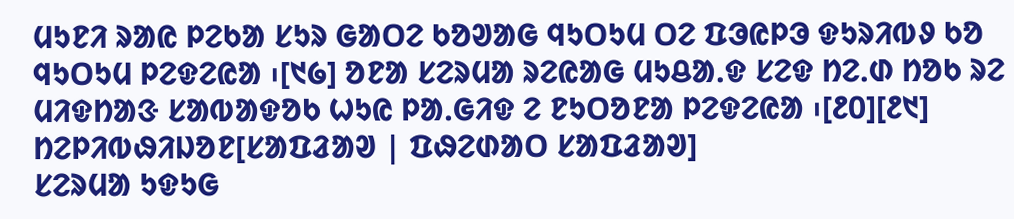ᱢᱩᱱᱤ ᱨᱟᱭ ᱞᱮᱠᱟ ᱥᱩᱨ ᱜᱟᱛᱮ ᱠᱚᱣᱟᱜ ᱧᱩᱛᱩᱢ ᱛᱮ ᱯᱳᱭᱞᱳ ᱫᱩᱨᱤᱵᱽ ᱠᱚ ᱧᱩᱛᱩᱢ ᱞᱮᱫᱮᱭᱟ ᱾[᱑᱙] ᱚᱱᱟ ᱥᱮᱨᱢᱟ ᱨᱮᱭᱟᱜ ᱢᱩᱪᱟᱹᱫ ᱥᱮᱫ ᱴᱮᱹᱰ ᱴᱚᱠ ᱨᱮ ᱢᱤᱫᱴᱟᱝ ᱥᱟᱵᱟᱫᱚᱠ ᱦᱩᱭ ᱞᱟᱹᱜᱤᱫ ᱮ ᱱᱩᱛᱚᱱᱟ ᱞᱮᱫᱮᱭᱟ ᱾[᱒᱐][᱒᱑]
ᱴᱮᱞᱤᱵᱷᱤᱡᱚᱱ[ᱥᱟᱯᱲᱟᱣ | ᱯᱷᱮᱰᱟᱛ ᱥᱟᱯᱲᱟᱣ]
ᱥᱮᱨᱢᱟ ᱩᱫᱩᱜ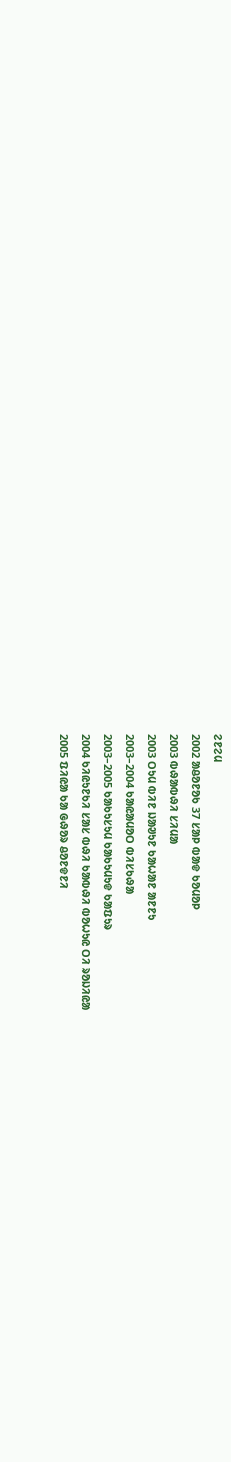ᱮᱱᱮᱢ
2002 ᱟᱪᱚᱱᱚᱠ 37 ᱥᱟᱞ ᱵᱟᱫ ᱠᱚᱢᱚᱞ
2003 ᱵᱷᱟᱵᱷᱤ ᱥᱤᱢᱟ
2003 ᱛᱩᱢ ᱵᱤᱱ ᱡᱟᱣᱩᱱ ᱠᱟᱦᱟᱱ ᱟᱱᱱᱩ
2003–2004 ᱠᱟᱭᱟᱢᱚᱛ ᱵᱤᱥᱠᱷᱟ
2003–2005 ᱠᱟᱠᱩᱥᱩᱢ ᱠᱟᱠᱩᱢᱩᱫ ᱠᱟᱯᱩᱨ
2004 ᱠᱤᱭᱩᱱᱠᱤ ᱥᱟᱥ ᱵᱷᱤ ᱠᱟᱵᱷᱤ ᱵᱚᱦᱩᱭ ᱛᱤ ᱨᱚᱡᱤᱭᱟ
2005 ᱯᱤᱭᱟ ᱠᱟ ᱜᱷᱚᱨ ᱪᱚᱱᱫᱱᱤ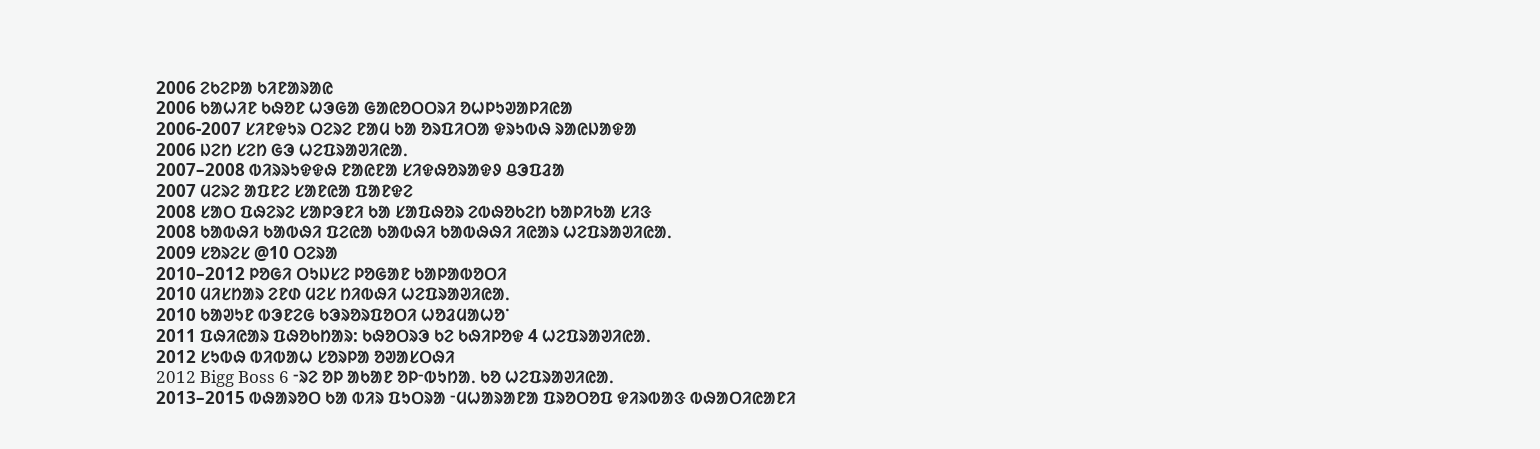2006 ᱮᱠᱮᱞᱟ ᱠᱤᱱᱟᱨᱟᱭ
2006 ᱠᱟᱦᱤᱱ ᱠᱷᱚᱱ ᱦᱳᱜᱟ ᱜᱟᱭᱚᱛᱛᱨᱤ ᱚᱦᱞᱩᱣᱟᱞᱤᱭᱟ
2006-2007 ᱥᱤᱱᱫᱩᱨ ᱛᱮᱨᱮ ᱱᱟᱢ ᱠᱟ ᱚᱨᱯᱤᱛᱟ ᱫᱨᱩᱵᱷ ᱨᱟᱭᱡᱟᱫᱟ
2006 ᱡᱮᱴ ᱥᱮᱴ ᱜᱳ ᱦᱮᱯᱨᱟᱣᱤᱭᱟᱹ
2007–2008 ᱵᱤᱨᱨᱩᱫᱫᱷ ᱱᱟᱭᱱᱟ ᱥᱤᱫᱷᱚᱨᱟᱫᱽ ᱪᱳᱯᱲᱟ
2007 ᱢᱮᱨᱮ ᱟᱯᱱᱮ ᱥᱟᱱᱭᱟ ᱯᱟᱱᱫᱮ
2008 ᱥᱟᱛ ᱯᱷᱮᱨᱮ ᱥᱟᱞᱳᱱᱤ ᱠᱟ ᱥᱟᱯᱷᱚᱨ ᱮᱵᱷᱚᱠᱮᱴ ᱠᱟᱞᱤᱠᱟ ᱥᱤᱝ
2008 ᱠᱟᱵᱷᱤ ᱠᱟᱵᱷᱤ ᱯᱮᱭᱟ ᱠᱟᱵᱷᱤ ᱠᱟᱵᱷᱷᱤ ᱤᱭᱟᱨ ᱦᱮᱯᱨᱟᱣᱤᱭᱟᱹ
2009 ᱥᱚᱨᱮᱥ @10 ᱛᱮᱨᱟ
2010–2012 ᱞᱚᱜᱤ ᱛᱩᱡᱥᱮ ᱞᱚᱜᱟᱱ ᱠᱟᱞᱟᱵᱚᱛᱤ
2010 ᱢᱤᱥᱴᱟᱨ ᱮᱱᱰ ᱢᱮᱥ ᱴᱤᱵᱷᱤ ᱦᱮᱯᱨᱟᱣᱤᱭᱟᱹ
2010 ᱠᱟᱣᱩᱱ ᱵᱳᱱᱮᱜ ᱠᱳᱨᱚᱨᱯᱚᱛᱤ ᱦᱚᱲᱢᱟᱦᱚᱸ
2011 ᱯᱷᱤᱭᱟᱨ ᱯᱷᱚᱠᱴᱟᱨ: ᱠᱷᱚᱛᱨᱳ ᱠᱮ ᱠᱷᱤᱞᱚᱫ 4 ᱦᱮᱯᱨᱟᱣᱤᱭᱟᱹ
2012 ᱥᱩᱵᱷ ᱵᱤᱵᱟᱦ ᱥᱚᱨᱞᱟ ᱚᱣᱟᱥᱛᱷᱤ
2012 Bigg Boss 6 ᱼᱨᱮ ᱚᱞ ᱟᱠᱟᱱ ᱚᱞᱼᱵᱩᱴᱟᱹ ᱠᱚ ᱦᱮᱯᱨᱟᱣᱤᱭᱟᱹ
2013–2015 ᱵᱷᱟᱨᱚᱛ ᱠᱟ ᱵᱤᱨ ᱯᱩᱛᱨᱟ ᱼᱢᱦᱟᱨᱟᱱᱟ ᱯᱨᱚᱛᱚᱯ ᱫᱤᱨᱵᱟᱝ ᱵᱷᱟᱛᱤᱭᱟᱱᱤ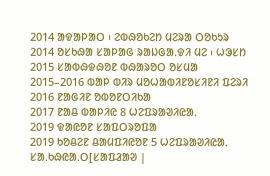2014 ᱟᱫᱟᱞᱟᱛ ᱾ ᱮᱵᱷᱚᱠᱮᱴ ᱢᱮᱨᱟ ᱛᱚᱠᱩᱨ
2014 ᱚᱥᱠᱷᱟ ᱥᱟᱞᱟᱜ ᱨᱟᱡᱜᱟᱹᱫᱤ ᱢᱮ ᱾ ᱦᱳᱥᱴ
2015 ᱥᱟᱵᱷᱫᱷᱚᱱ ᱵᱷᱟᱨᱚᱛ ᱚᱥᱢᱟ
2015–2016 ᱵᱟᱞ ᱵᱤᱨ ᱢᱚᱦᱟᱵᱤᱱᱚᱥᱤᱱᱤ ᱯᱮᱨᱤ
2016 ᱱᱟᱜᱤᱱ ᱚᱵᱚᱱᱛᱤᱠᱟ
2017 ᱱᱟᱪ ᱵᱟᱞᱤᱭ 8 ᱦᱮᱯᱨᱟᱣᱤᱭᱟᱹ
2019 ᱫᱟᱭᱚᱱ ᱥᱟᱯᱛᱨᱚᱯᱟ
2019 ᱠᱚᱪᱮᱱ ᱪᱟᱢᱯᱤᱭᱚᱱ 5 ᱦᱮᱯᱨᱟᱣᱤᱭᱟᱹ
ᱥᱟᱹᱠᱷᱭᱟᱹᱛ[ᱥᱟᱯᱲᱟᱣ |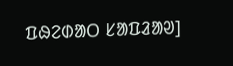ᱯᱷᱮᱰᱟᱛ ᱥᱟᱯᱲᱟᱣ]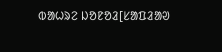ᱵᱟᱦᱨᱮ ᱡᱚᱱᱚᱲ[ᱥᱟᱯᱲᱟᱣ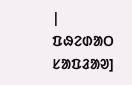| ᱯᱷᱮᱰᱟᱛ ᱥᱟᱯᱲᱟᱣ]